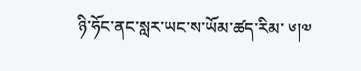ཉི་ཧོང་ནང་སླར་ཡང་ས་ཡོམ་ཚད་རིམ་ ༦།༧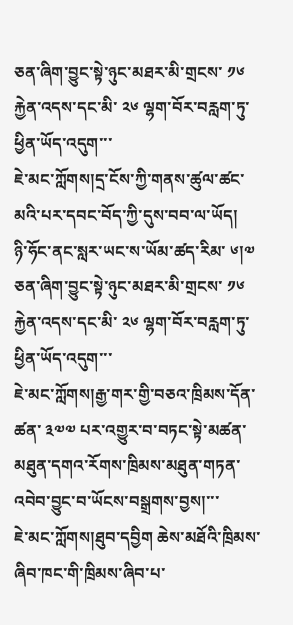ཅན་ཞིག་བྱུང་སྟེ་ཉུང་མཐར་མི་གྲངས་ ༡༦ རྐྱེན་འདས་དང་མི་ ༢༦ ལྷག་བོར་བརླག་ཏུ་ཕྱིན་ཡོད་འདུག་་་
ཇེ་མང་ཀློགས།དྲ་ངོས་ཀྱི་གནས་ཚུལ་ཚང་མའི་པར་དབང་བོད་ཀྱི་དུས་བབ་ལ་ཡོད།
ཉི་ཧོང་ནང་སླར་ཡང་ས་ཡོམ་ཚད་རིམ་ ༦།༧ ཅན་ཞིག་བྱུང་སྟེ་ཉུང་མཐར་མི་གྲངས་ ༡༦ རྐྱེན་འདས་དང་མི་ ༢༦ ལྷག་བོར་བརླག་ཏུ་ཕྱིན་ཡོད་འདུག་་་
ཇེ་མང་ཀློགས།རྒྱ་གར་གྱི་བཅའ་ཁྲིམས་དོན་ཚན་ ༣༧༧ པར་འགྱུར་བ་བཏང་སྟེ་མཚན་མཐུན་དགའ་རོགས་ཁྲིམས་མཐུན་གཏན་འབེབ་བྱུང་བ་ཡོངས་བསྒྲགས་བྱས།་་་
ཇེ་མང་ཀློགས།ཐུབ་དབྱིག ཆེས་མཐོའི་ཁྲིམས་ཞིབ་ཁང་གི་ཁྲིམས་ཞིབ་པ་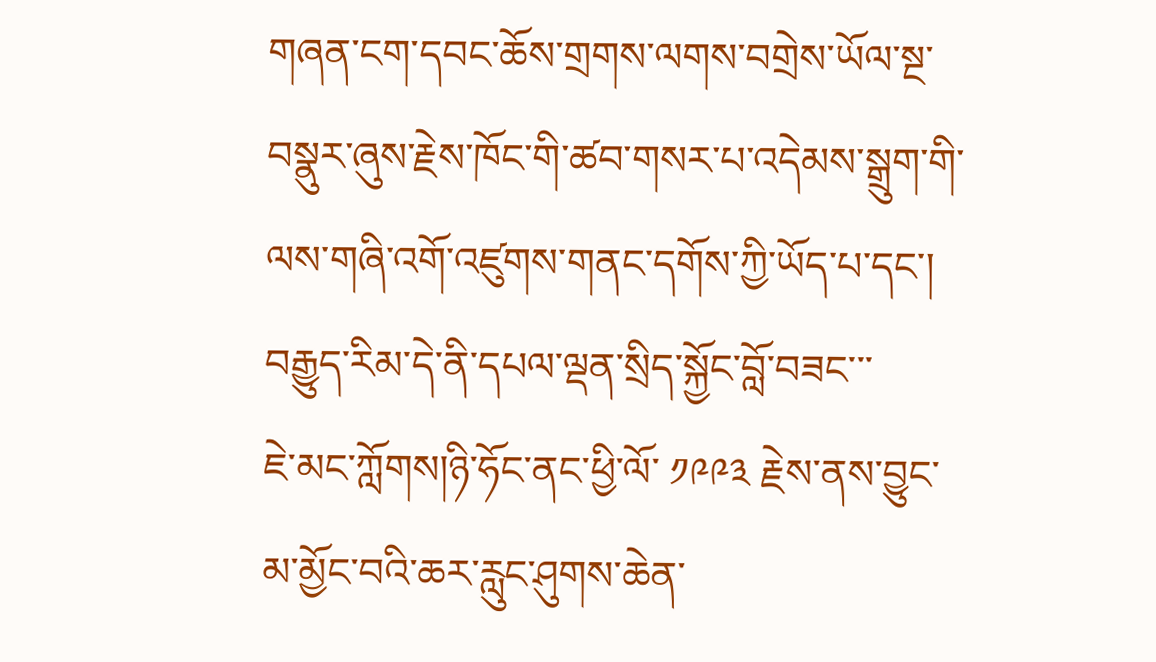གཞན་ངག་དབང་ཆོས་གྲགས་ལགས་བགྲེས་ཡོལ་སྔ་བསྣུར་ཞུས་རྗེས་ཁོང་གི་ཚབ་གསར་པ་འདེམས་སྒྲུག་གི་ལས་གཞི་འགོ་འཛུགས་གནང་དགོས་ཀྱི་ཡོད་པ་དང་། བརྒྱུད་རིམ་དེ་ནི་དཔལ་ལྡན་སྲིད་སྐྱོང་བློ་བཟང་་་
ཇེ་མང་ཀློགས།ཉི་ཧོང་ནང་ཕྱི་ལོ་ ༡༩༩༣ རྗེས་ནས་བྱུང་མ་མྱོང་བའི་ཆར་རླུང་ཤུགས་ཆེན་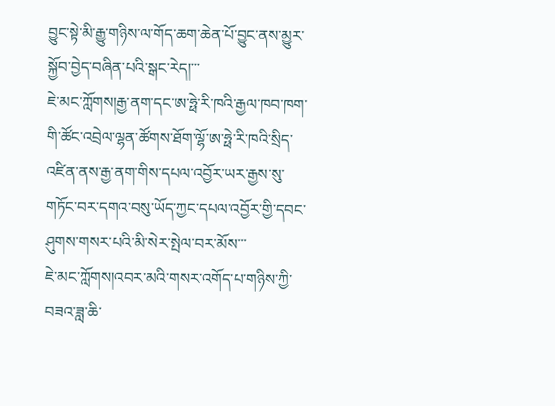བྱུང་སྟེ་མི་རྒྱུ་གཉིས་ལ་གོད་ཆག་ཆེན་པོ་བྱུང་ནས་མྱུར་སྐྱོབ་བྱེད་བཞིན་པའི་སྒང་རེད།་་་
ཇེ་མང་ཀློགས།རྒྱ་ནག་དང་ཨ་ཧྥེ་རི་ཁའི་རྒྱལ་ཁབ་ཁག་གི་ཚོང་འབྲེལ་ལྷན་ཚོགས་ཐོག་ལྷོ་ཨ་ཧྥེ་རི་ཁའི་སྲིད་འཛིན་ནས་རྒྱ་ནག་གིས་དཔལ་འབྱོར་ཡར་རྒྱས་སུ་གཏོང་བར་དགའ་བསུ་ཡོད་ཀྱང་དཔལ་འབྱོར་གྱི་དབང་ཤུགས་གསར་པའི་མི་སེར་སྤེལ་བར་མོས་་་
ཇེ་མང་ཀློགས།འབར་མའི་གསར་འགོད་པ་གཉིས་ཀྱི་བཟའ་ཟླ་ཆི་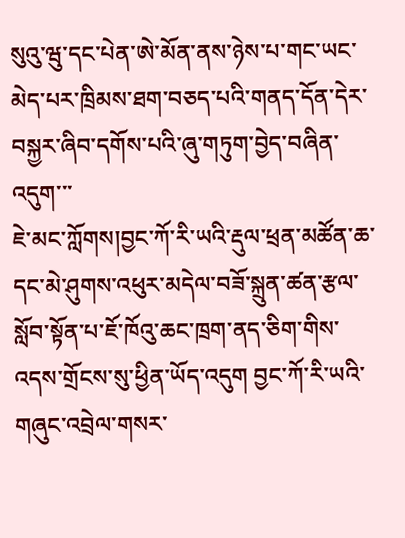སུའུ་ཝུ་དང་པེན་ཨེ་མོན་ནས་ཉེས་པ་གང་ཡང་མེད་པར་ཁྲིམས་ཐག་བཅད་པའི་གནད་དོན་དེར་བསྐྱར་ཞིབ་དགོས་པའི་ཞུ་གཏུག་བྱེད་བཞིན་འདུག་་་
ཇེ་མང་ཀློགས།བྱང་ཀོ་རི་ཡའི་རྡུལ་ཕྲན་མཚོན་ཆ་དང་མེ་ཤུགས་འཕུར་མདེལ་བཟོ་སྐྲུན་ཚན་རྩལ་སློབ་སྟོན་པ་ཇོ་ཁོའུ་ཆང་ཁྲག་ནད་ཅིག་གིས་འདས་གྲོངས་སུ་ཕྱིན་ཡོད་འདུག བྱང་ཀོ་རི་ཡའི་གཞུང་འབྲེལ་གསར་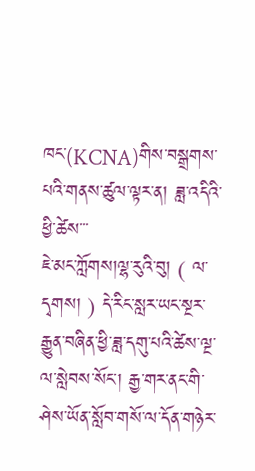ཁང་(KCNA)གིས་བསྒྲགས་པའི་གནས་ཚུལ་ལྟར་ན། ཟླ་འདིའི་ཕྱི་ཚེས་་་
ཇེ་མང་ཀློགས།ལྷ་རུའི་བུ། ( ལ་དྭགས། ) དེ་རིང་སླར་ཡང་སྔར་རྒྱུན་བཞིན་ཕྱི་ཟླ་དགུ་པའི་ཚེས་ལྔ་ལ་སླེབས་སོང་། རྒྱ་གར་ནང་གི་ཤེས་ཡོན་སློབ་གསོ་ལ་དོན་གཉེར་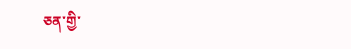ཅན་གྱི་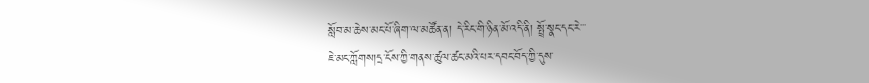སློབ་མ་ཆེས་མང་པོ་ཞིག་ལ་མཚོན་ན། དེ་རིང་གི་ཉིན་མོ་འདི་ནི། སྤྲོ་སྣང་དང་རེ་་་
ཇེ་མང་ཀློགས།དྲ་ངོས་ཀྱི་གནས་ཚུལ་ཚང་མའི་པར་དབང་བོད་ཀྱི་དུས་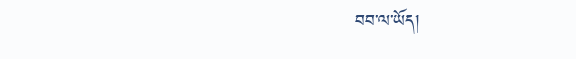བབ་ལ་ཡོད།